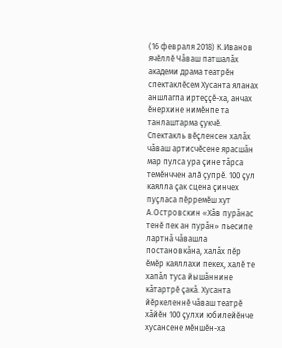(16 февраля 2018) К.Иванов ячӗллӗ Чăваш патшалăх академи драма театрӗн спектаклӗсем Хусанта яланах аншлагпа иртеççӗ-ха, анчах ӗнерхине нимӗнпе та танлаштарма çукчӗ. Спектакль вӗçленсен халăх чăваш артисчӗсене ярасшăн мар пулса ура çине тăрса темӗнччен алă çупрӗ. 100 çул каялла çак сцена çинчех пуçласа пӗрремӗш хут А.Островскин «Хăв пурăнас тенӗ пек ан пурăн» пьесипе лартнă чăвашла постановкăна, халăх пӗр ӗмӗр каяллахи пекех, халӗ те хапăл туса йышăннине кăтартрӗ çакă. Хусанта йӗркеленнӗ чăваш театрӗ хăйӗн 100 çулхи юбилейӗнче хусансене мӗншӗн-ха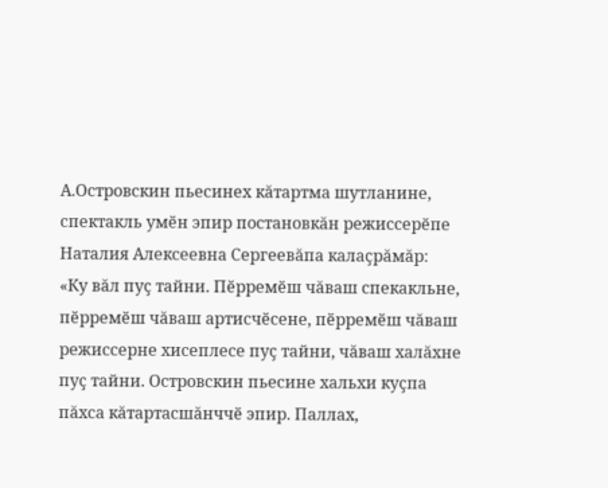А.Островскин пьесинех кăтартма шутланине, спектакль умӗн эпир постановкăн режиссерӗпе Наталия Алексеевна Сергеевăпа калаçрăмăр:
«Ку вăл пуç тайни. Пӗрремӗш чăваш спекакльне, пӗрремӗш чăваш артисчӗсене, пӗрремӗш чăваш режиссерне хисеплесе пуç тайни, чăваш халăхне пуç тайни. Островскин пьесине хальхи куçпа пăхса кăтартасшăнччӗ эпир. Паллах,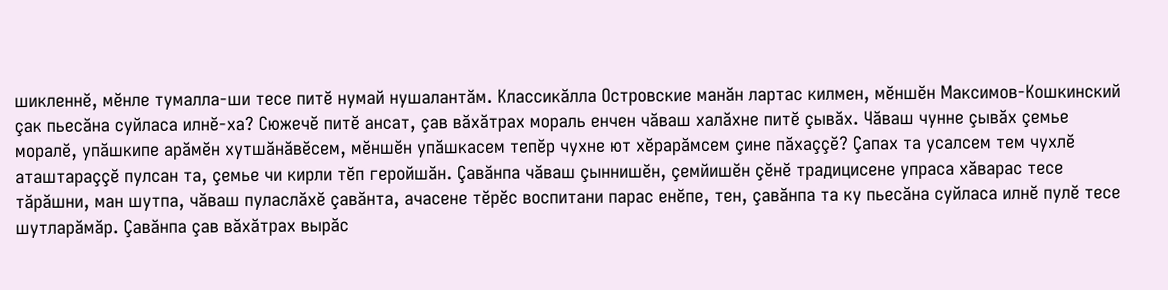шикленнӗ, мӗнле тумалла-ши тесе питӗ нумай нушалантăм. Классикăлла Островские манăн лартас килмен, мӗншӗн Максимов-Кошкинский çак пьесăна суйласа илнӗ-ха? Сюжечӗ питӗ ансат, çав вăхăтрах мораль енчен чăваш халăхне питӗ çывăх. Чăваш чунне çывăх çемье моралӗ, упăшкипе арăмӗн хутшăнăвӗсем, мӗншӗн упăшкасем тепӗр чухне ют хӗрарăмсем çине пăхаççӗ? Çапах та усалсем тем чухлӗ аташтараççӗ пулсан та, çемье чи кирли тӗп геройшăн. Çавăнпа чăваш çыннишӗн, çемйишӗн çӗнӗ традицисене упраса хăварас тесе тăрăшни, ман шутпа, чăваш пуласлăхӗ çавăнта, ачасене тӗрӗс воспитани парас енӗпе, тен, çавăнпа та ку пьесăна суйласа илнӗ пулӗ тесе шутларăмăр. Çавăнпа çав вăхăтрах вырăс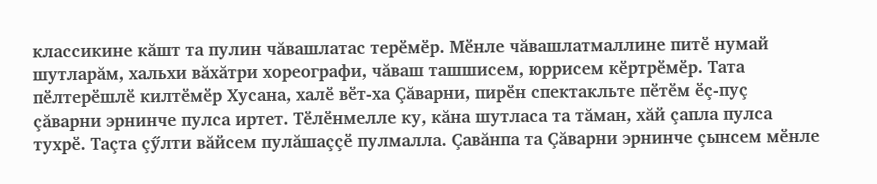классикине кăшт та пулин чăвашлатас терӗмӗр. Мӗнле чăвашлатмаллине питӗ нумай шутларăм, хальхи вăхăтри хореографи, чăваш ташшисем, юррисем кӗртрӗмӗр. Тата пӗлтерӗшлӗ килтӗмӗр Хусана, халӗ вӗт-ха Çăварни, пирӗн спектакльте пӗтӗм ӗç-пуç çăварни эрнинче пулса иртет. Тӗлӗнмелле ку, кăна шутласа та тăман, хăй çапла пулса тухрӗ. Таçта çӳлти вăйсем пулăшаççӗ пулмалла. Çавăнпа та Çăварни эрнинче çынсем мӗнле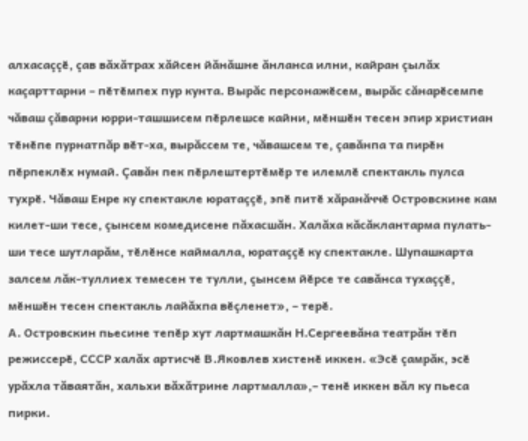алхасаççӗ, çав вăхăтрах хăйсен йăнăшне ăнланса илни, кайран çылăх каçарттарни – пӗтӗмпех пур кунта. Вырăс персонажӗсем, вырăс сăнарӗсемпе чăваш çăварни юрри-ташшисем пӗрлешсе кайни, мӗншӗн тесен эпир христиан тӗнӗпе пурнатпăр вӗт-ха, вырăссем те, чăвашсем те, çавăнпа та пирӗн пӗрпеклӗх нумай. Çавăн пек пӗрлештертӗмӗр те илемлӗ спектакль пулса тухрӗ. Чăваш Енре ку спектакле юратаççӗ, эпӗ питӗ хăранăччӗ Островскине кам килет-ши тесе, çынсем комедисене пăхасшăн. Халăха кăсăклантарма пулать-ши тесе шутларăм, тӗлӗнсе каймалла, юратаççӗ ку спектакле. Шупашкарта залсем лăк-туллиех темесен те тулли, çынсем йӗрсе те савăнса тухаççӗ, мӗншӗн тесен спектакль лайăхпа вӗçленет», – терӗ.
А. Островскин пьесине тепӗр хут лартмашкăн Н.Сергеевăна театрăн тӗп режиссерӗ, СССР халăх артисчӗ В.Яковлев хистенӗ иккен. «Эсӗ çамрăк, эсӗ урăхла тăваятăн, хальхи вăхăтрине лартмалла»,– тенӗ иккен вăл ку пьеса пирки.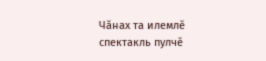Чăнах та илемлӗ спектакль пулчӗ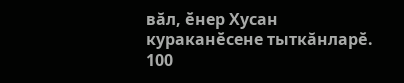вăл, ӗнер Хусан кураканӗсене тыткăнларӗ. 100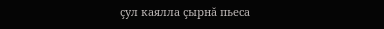çул каялла çырнă пьеса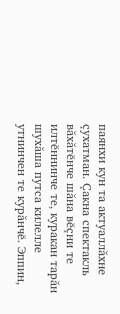паянхи кун та актуаллăхне çухатман. Çакна спектакль вăхăтӗнче шăна вӗçни те илтӗннинче те, куракан тарăн шухăша путса килелле утнинчен те курăнчӗ. Эппин,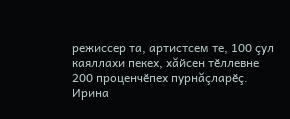режиссер та, артистсем те, 100 çул каяллахи пекех, хăйсен тӗллевне 200 проценчӗпех пурнăçларӗç.
Ирина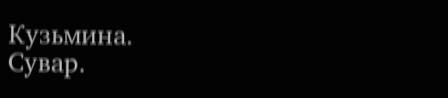Кузьмина.
Сувар.